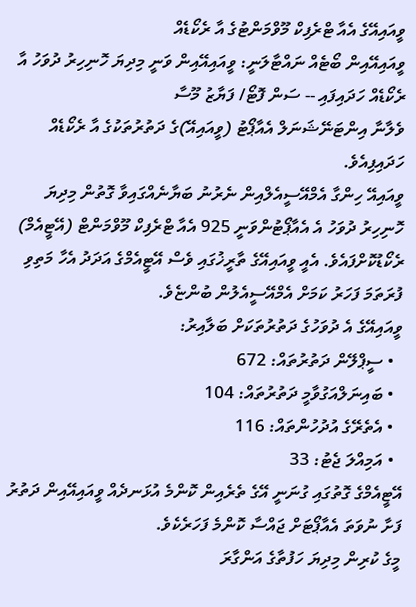ވީއައިއޭގެ އެއާ ޓްރެފިކް މޫވްމަންޓުގެ އާ ރެކޯޑެއް
ވީއައިއޭއިން ބޯޓެއް ނައްޓާލަނީ: ވީއައިއޭއިން ވަނީ މިދިޔަ ހޮނިހިރު ދުވަހު އާ ރެކޯޑެއް ހަދައިފައި -- ސަން ފޮޓޯ/ ފަޔާޒު މޫސާ
ވެލާނާ އިންޓަނޭޝަނަލް އެއާޕޯޓު (ވީއައިއޭ)ގެ ދަތުރުތަކުގެ އާ ރެކޯޑެއް ހަދައިފިއެވެ.
ވީއައިއޭ ހިންގާ އެމްއޭސީއެލްއިން ނެރުނު ބަޔާނެއްގައިވާ ގޮތުން މިދިޔަ ހޮނިހިރު ދުވަހު އެ އެއާޕޯޓުންވަނީ 925 އެއާ ޓްރެފިކް މޫވްމަންޓް (އޭޓީއެމް) ރެކޯޑުކޮށްފައެވެ. އެއީ ވީއައިއޭގެ ތާރީޚުގައި ވެސް އޭޓީއެމްގެ އަދަދު އެހާ މަތިވި ފުރަތަމަ ފަހަރު ކަމަށް އެމްއޭސީއެލުން ބުންޏެވެ.
ވީއައިއޭގެ އެ ދުވަހުގެ ދަތުރުތަކަށް ބަލާއިރު:
  • ސީޕްލޭން ދަތުރުތައް: 672
  • ބައިނަލްއަގުވާމީ ދަތުރުތައް: 104
  • އެތެރޭގެ އުދުހުންތައް: 116
  • އަމިއްލަ ޖެޓު: 33
އޭޓީއެމްގެ ގޮތުގައި ގުނަނީ އޭގެ ތެރެއިން ކޮންމެ އުޅަނދެއް ވީއައިއޭއިން ދަތުރު ފަށާ ނުވަތަ އެއާޕޯޓަށް ޖައްސާ ކޮންމެ ފަހަރެކެވެ.
މީގެ ކުރިން މިދިޔަ ހަފުތާގެ އަންގާރަ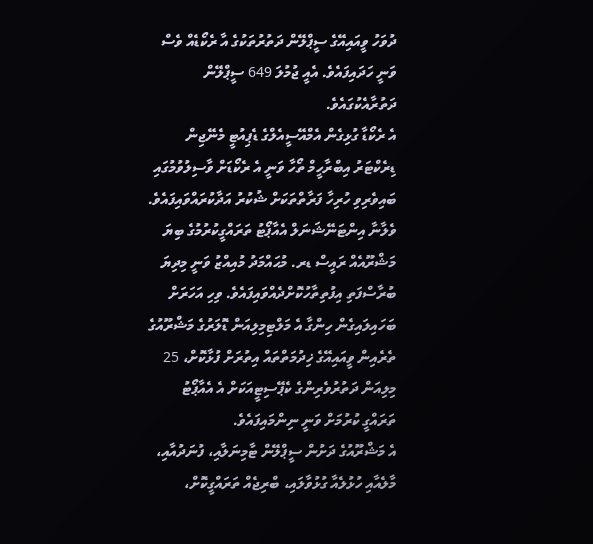ދުވަހު ވީއައިއޭގެ ސީޕްލޭން ދަތުރުތަކުގެ އާ ރެކޯޑެއް ވެސް ވަނީ ހަދައިފައެވެ. އެއީ ޖުމުލަ 649 ސީޕްލޭން ދަތުރާއެކުގައެވެ.
އެ ރެކޯޑާ ގުޅިގެން އެމްއޭސީއެލްގެ ޑެޕިއުޓީ މެނޭޖިން ޑިރެކްޓަރު އިބްރާހީމް ތޯހާ ވަނީ އެ ރެކޯޑަށް ވާސިލުވުމުގައި ބައިވެރިވި ހުރިހާ ފަރާތްތަކަށް ޝުކުރު އަދާކުރައްވައިފައެވެ.
ވެލާނާ އިންޓަނޭޝަނަލް އެއާޕޯޓު ތަރައްގީކުރުމުގެ ބިޔަ މަޝްރޫއެއް ރައީސް ޑރ. މުޙައްމަދު މުއިއްޒު ވަނީ މިދިޔަ ބުރާސްފަތި އިފުތިތާހުކޮށްދެއްވައިފައެވެ. ވިހި އަހަރަށް ބަހައިލައިގެން ހިންގާ އެ މަލްޓިމިލިއަން ޑޮލަރުގެ މަޝްރޫއުގެ ތެރެއިން ވީއައިއޭގެ ޚިދުމަތްތައް އިތުރަށް ފުޅާކޮށް، 25 މިލިއަން ދަތުރުވެރިންގެ ކެޕޭސިޓީއަކަށް އެ އެއާޕޯޓު ތަރައްގީ ކުރުމަށް ވަނީ ނިންމައިފައެވެ.
އެ މަޝްރޫއުގެ ދަށުން ސީޕްލޭން ޓާމިނަލާއި، ފުނަދުއާއި، މާލެއާއި ހުޅުލެއާ ގުޅުވާލައި، ބްރިޖެއް ތަރައްގީކޮށް،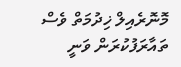މޮނޮރެއިލް ޚިދުމަތް ވެސް ތައާރަފުކުރަން ވަނީ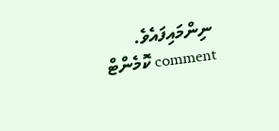ނިންމައިފައެވެ.
comment ކޮމެންޓް